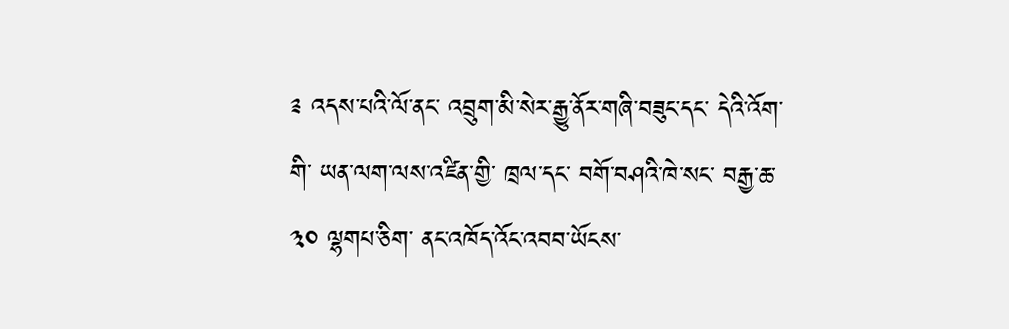༉ འདས་པའི་ལོ་ནང་ འབྲུག་མི་སེར་རྒྱུ་ནོར་གཞི་བཟུང་དང་ དེའི་འོག་གི་ ཡན་ལག་ལས་འཛིན་གྱི་ ཁྲལ་དང་ བགོ་བཤའི་ཁེ་སང་ བརྒྱ་ཆ་༣༠ ལྷགཔ་ཅིག་ ནང་འཁོད་འོང་འབབ་ཡོངས་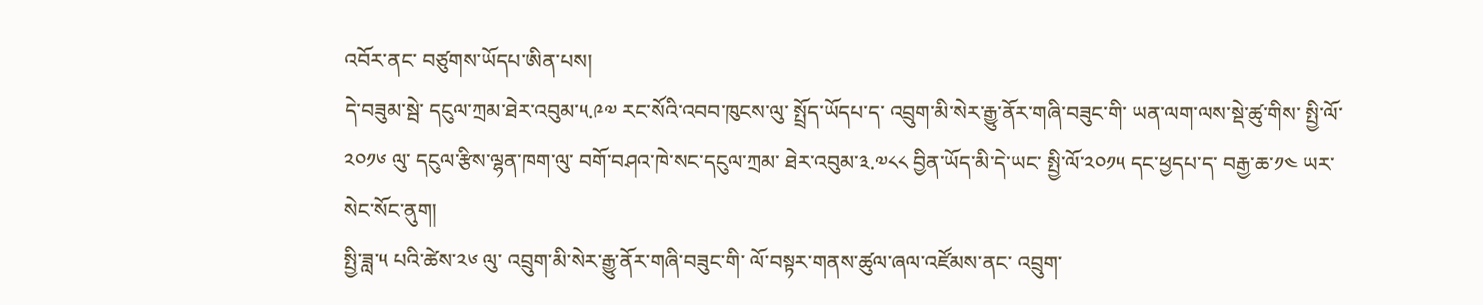འབོར་ནང་ བཙུགས་ཡོདཔ་ཨིན་པས།
དེ་བཟུམ་སྦེ་ དངུལ་ཀྲམ་ཐེར་འབུམ་༥.༩༧ རང་སོའི་འབབ་ཁུངས་ལུ་ སྤྲོད་ཡོདཔ་ད་ འབྲུག་མི་སེར་རྒྱུ་ནོར་གཞི་བཟུང་གི་ ཡན་ལག་ལས་སྡེ་ཚུ་གིས་ སྤྱི་ལོ་༢༠༡༦ ལུ་ དངུལ་རྩིས་ལྷན་ཁག་ལུ་ བགོ་བཤའ་ཁེ་སང་དངུལ་ཀྲམ་ ཐེར་འབུམ་༣.༧༨༨ བྱིན་ཡོད་མི་དེ་ཡང་ སྤྱི་ལོ་༢༠༡༥ དང་ཕྱདཔ་ད་ བརྒྱ་ཆ་༡༤ ཡར་སེང་སོང་ནུག།
སྤྱི་ཟླ་༥ པའི་ཚེས་༢༦ ལུ་ འབྲུག་མི་སེར་རྒྱུ་ནོར་གཞི་བཟུང་གི་ ལོ་བསྟར་གནས་ཚུལ་ཞལ་འཛོམས་ནང་ འབྲུག་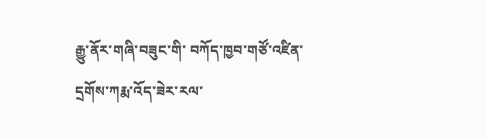རྒྱུ་ནོར་གཞི་བཟུང་གི་ བཀོད་ཁྱབ་གཙོ་འཛིན་ དྲགོས་ཀརྨ་འོད་ཟེར་རལ་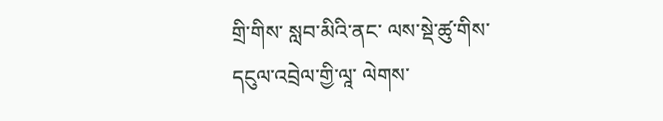གྲི་གིས་ སླབ་མིའི་ནང་ ལས་སྡེ་ཚུ་གིས་ དངུལ་འབྲེལ་གྱི་ལཱ་ ལེགས་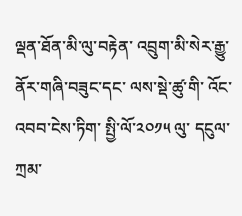ལྡན་ཐོན་མི་ལུ་བརྟེན་ འབྲུག་མི་སེར་རྒྱུ་ནོར་གཞི་བཟུང་དང་ ལས་སྡེ་ཚུ་གི་ འོང་འབབ་ངེས་ཏིག་ སྤྱི་ལོ་༢༠༡༥ ལུ་ དངུལ་ཀྲམ་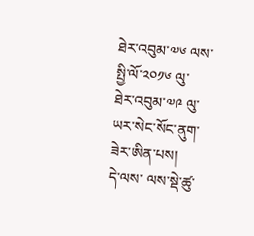ཐེར་འབུམ་༧༦ ལས་ སྤྱི་ལོ་༢༠༡༦ ལུ་ ཐེར་འབུམ་༧༩ ལུ་ ཡར་སེང་སོང་ནུག་ཟེར་ཨིན་པས།
དེ་ལས་ ལས་སྡེ་ཚུ་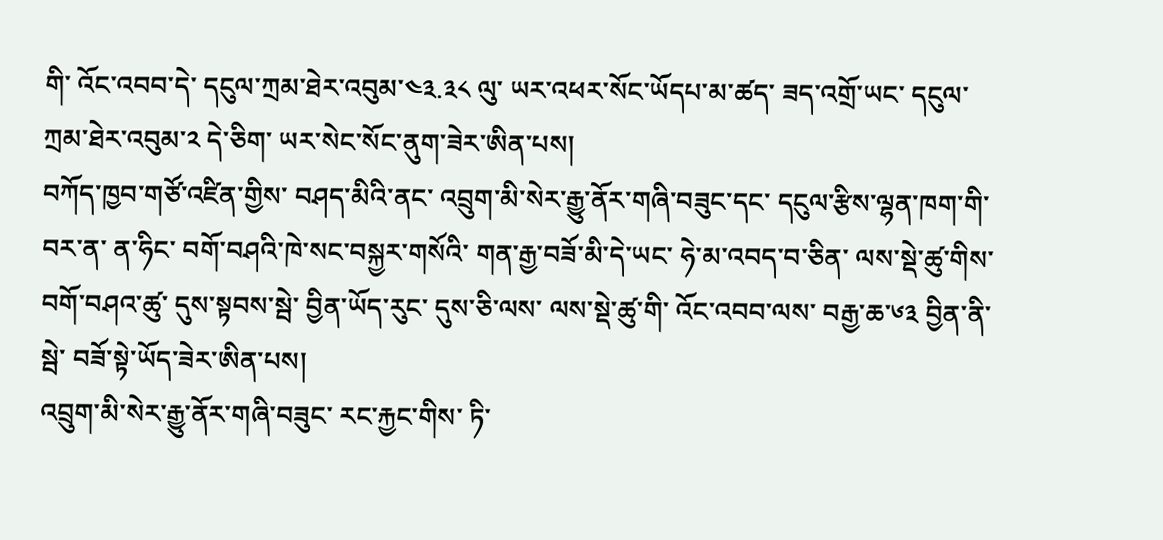གི་ འོང་འབབ་དེ་ དངུལ་ཀྲམ་ཐེར་འབུམ་༤༣.༣༨ ལུ་ ཡར་འཕར་སོང་ཡོདཔ་མ་ཚད་ ཟད་འགྲོ་ཡང་ དངུལ་ཀྲམ་ཐེར་འབུམ་༢ དེ་ཅིག་ ཡར་སེང་སོང་ནུག་ཟེར་ཨིན་པས།
བཀོད་ཁྱབ་གཙོ་འཛིན་གྱིས་ བཤད་མིའི་ནང་ འབྲུག་མི་སེར་རྒྱུ་ནོར་གཞི་བཟུང་དང་ དངུལ་རྩིས་ལྷན་ཁག་གི་བར་ན་ ན་ཧིང་ བགོ་བཤའི་ཁེ་སང་བསྐྱར་གསོའི་ གན་རྒྱ་བཟོ་མི་དེ་ཡང་ ཧེ་མ་འབད་བ་ཅིན་ ལས་སྡེ་ཚུ་གིས་ བགོ་བཤའ་ཚུ་ དུས་སྟབས་སྦེ་ བྱིན་ཡོད་རུང་ དུས་ཅི་ལས་ ལས་སྡེ་ཚུ་གི་ འོང་འབབ་ལས་ བརྒྱ་ཆ་༦༣ བྱིན་ནི་སྦེ་ བཟོ་སྟེ་ཡོད་ཟེར་ཨིན་པས།
འབྲུག་མི་སེར་རྒྱུ་ནོར་གཞི་བཟུང་ རང་རྐྱང་གིས་ ཏི་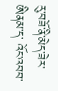རུ་བཟོ་ནི་མེད་ཟེར་ཨིནམ་ད་ འོང་འབབ་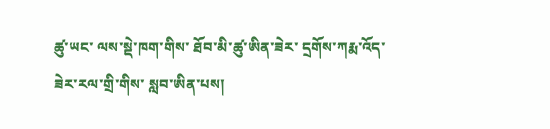ཚུ་ཡང་ ལས་སྡེ་ཁག་གིས་ ཐོབ་མི་ཚུ་ཨིན་ཟེར་ དྲགོས་ཀརྨ་འོད་ཟེར་རལ་གྲི་གིས་ སླབ་ཨིན་པས།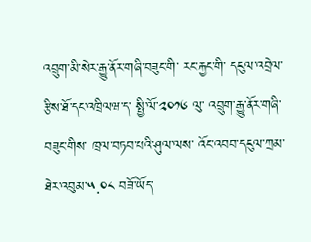འབྲུག་མི་སེར་རྒྱུ་ནོར་གཞི་བཟུང་གི་ རང་རྐྱང་གི་ དངུལ་འབྲེལ་རྩིས་ཐོ་དང་འཁྲིལཝ་ད་ སྤྱི་ལོ་༢༠༡༦ ལུ་ འབྲུག་རྒྱུ་ནོར་གཞི་བཟུང་གིས་ ཁྲལ་བཏབ་པའི་ཤུལ་ལས་ འོང་འབབ་དངུལ་ཀྲམ་ཐེར་འབུམ་༥.༠༨ བཟོ་ཡོད་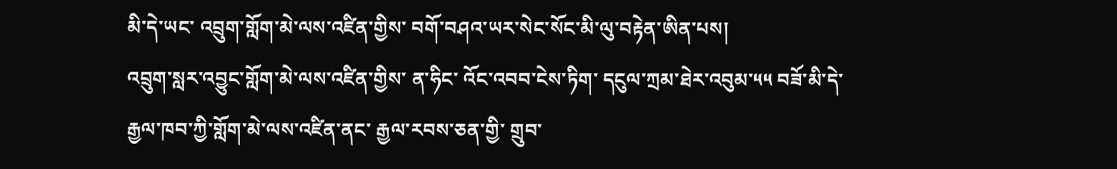མི་དེ་ཡང་ འབྲུག་གློག་མེ་ལས་འཛིན་གྱིས་ བགོ་བཤའ་ཡར་སེང་སོང་མི་ལུ་བརྟེན་ཨིན་པས།
འབྲུག་སླར་འབྱུང་གློག་མེ་ལས་འཛིན་གྱིས་ ན་ཧིང་ འོང་འབབ་ངེས་ཏིག་ དངུལ་ཀྲམ་ཐེར་འབུམ་༥༥ བཟོ་མི་དེ་ རྒྱལ་ཁབ་ཀྱི་གློག་མེ་ལས་འཛིན་ནང་ རྒྱལ་རབས་ཅན་གྱི་ གྲུབ་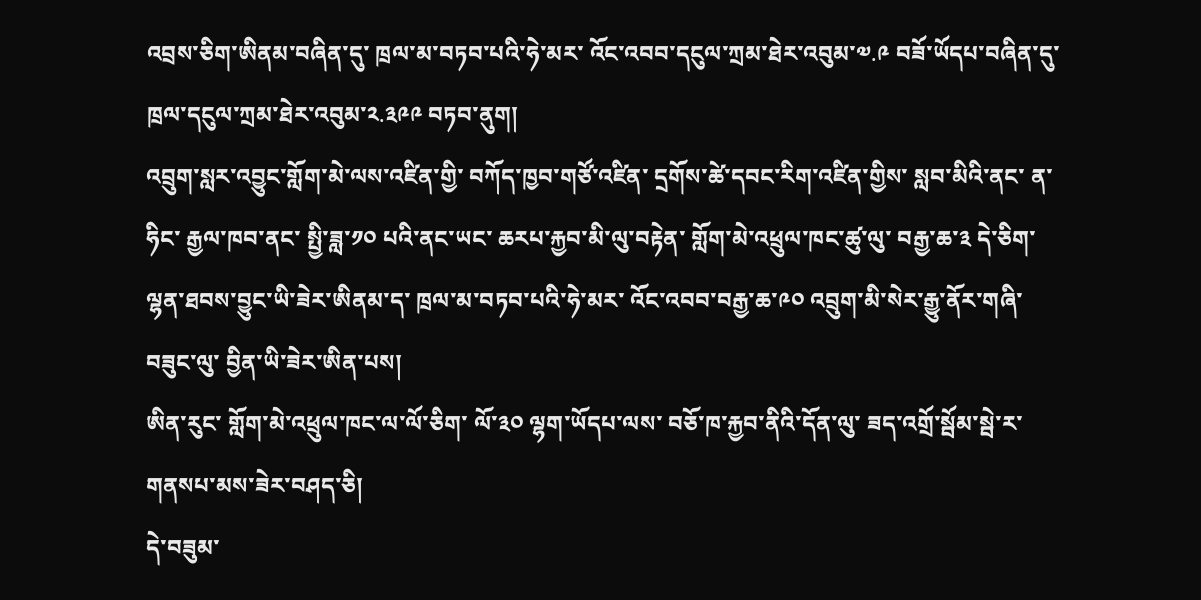འབྲས་ཅིག་ཨིནམ་བཞིན་དུ་ ཁྲལ་མ་བཏབ་པའི་ཧེ་མར་ འོང་འབབ་དངུལ་ཀྲམ་ཐེར་འབུམ་༧.༩ བཟོ་ཡོདཔ་བཞིན་དུ་ ཁྲལ་དངུལ་ཀྲམ་ཐེར་འབུམ་༢.༣༩༩ བཏབ་ནུག།
འབྲུག་སླར་འབྱུང་གློག་མེ་ལས་འཛིན་གྱི་ བཀོད་ཁྱབ་གཙོ་འཛིན་ དྲགོས་ཚེ་དབང་རིག་འཛིན་གྱིས་ སླབ་མིའི་ནང་ ན་ཧིང་ རྒྱལ་ཁབ་ནང་ སྤྱི་ཟླ་༡༠ པའི་ནང་ཡང་ ཆརཔ་རྐྱབ་མི་ལུ་བརྟེན་ གློག་མེ་འཕྲུལ་ཁང་ཚུ་ལུ་ བརྒྱ་ཆ་༣ དེ་ཅིག་ ལྷན་ཐབས་བྱུང་ཡི་ཟེར་ཨིནམ་ད་ ཁྲལ་མ་བཏབ་པའི་ཧེ་མར་ འོང་འབབ་བརྒྱ་ཆ་༩༠ འབྲུག་མི་སེར་རྒྱུ་ནོར་གཞི་བཟུང་ལུ་ བྱིན་ཡི་ཟེར་ཨིན་པས།
ཨིན་རུང་ གློག་མེ་འཕྲུལ་ཁང་ལ་ལོ་ཅིག་ ལོ་༣༠ ལྷག་ཡོདཔ་ལས་ བཅོ་ཁ་རྐྱབ་ནིའི་དོན་ལུ་ ཟད་འགྲོ་སྦོམ་སྦེ་ར་ གནསཔ་མས་ཟེར་བཤད་ཅི།
དེ་བཟུམ་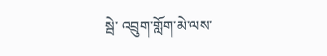སྦེ་ འབྲུག་གློག་མེ་ལས་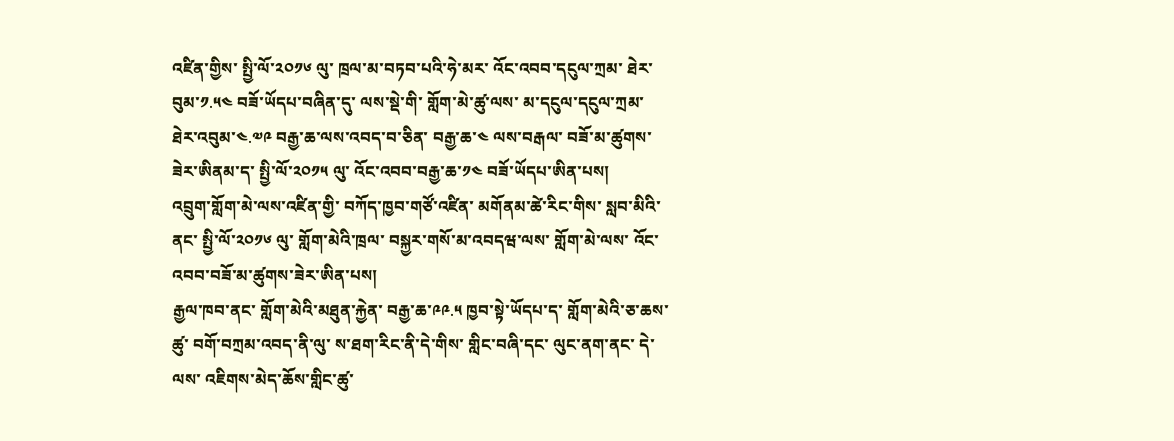འཛིན་གྱིས་ སྤྱི་ལོ་༢༠༡༦ ལུ་ ཁྲལ་མ་བཏབ་པའི་ཧེ་མར་ འོང་འབབ་དངུལ་ཀྲམ་ ཐེར་བུམ་༡.༥༤ བཟོ་ཡོདཔ་བཞིན་དུ་ ལས་སྡེ་གི་ གློག་མེ་ཚུ་ལས་ མ་དངུལ་དངུལ་ཀྲམ་ ཐེར་འབུམ་༤.༧༩ བརྒྱ་ཆ་ལས་འབད་བ་ཅིན་ བརྒྱ་ཆ་༤ ལས་བརྒལ་ བཟོ་མ་ཚུགས་ཟེར་ཨིནམ་ད་ སྤྱི་ལོ་༢༠༡༥ ལུ་ འོང་འབབ་བརྒྱ་ཆ་༡༤ བཟོ་ཡོདཔ་ཨིན་པས།
འབྲུག་གློག་མེ་ལས་འཛིན་གྱི་ བཀོད་ཁྱབ་གཙོ་འཛིན་ མགོནམ་ཚེ་རིང་གིས་ སླབ་མིའི་ནང་ སྤྱི་ལོ་༢༠༡༦ ལུ་ གློག་མེའི་ཁྲལ་ བསྐྱར་གསོ་མ་འབདཝ་ལས་ གློག་མེ་ལས་ འོང་འབབ་བཟོ་མ་ཚུགས་ཟེར་ཨིན་པས།
རྒྱལ་ཁབ་ནང་ གློག་མེའི་མཐུན་རྐྱེན་ བརྒྱ་ཆ་༩༩.༥ ཁྱབ་སྟེ་ཡོདཔ་ད་ གློག་མེའི་ཅ་ཆས་ཚུ་ བགོ་བཀྲམ་འབད་ནི་ལུ་ ས་ཐག་རིང་ནི་དེ་གིས་ གླིང་བཞི་དང་ ལུང་ནག་ནང་ དེ་ལས་ འཇིགས་མེད་ཆོས་གླིང་ཚུ་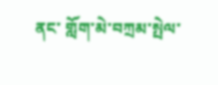ནང་ གློག་མེ་བཀྲམ་སྤེལ་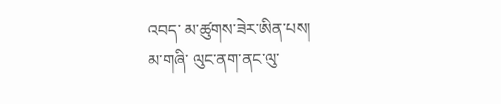འབད་ མ་ཚུགས་ཟེར་ཨིན་པས།
མ་གཞི་ ལུང་ནག་ནང་ལུ་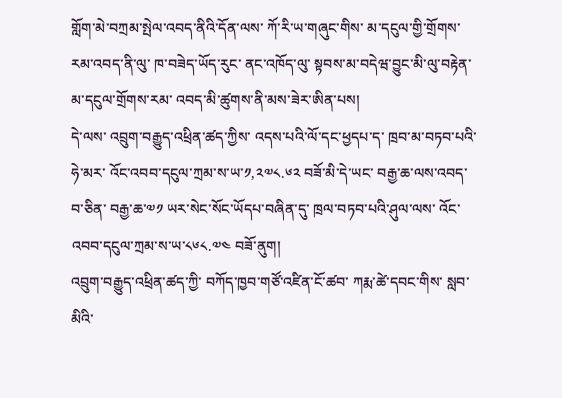གློག་མེ་བཀྲམ་སྤེལ་འབད་ནིའི་དོན་ལས་ ཀོ་རི་ཡ་གཞུང་གིས་ མ་དངུལ་གྱི་གྲོགས་རམ་འབད་ནི་ལུ་ ཁ་བཟེད་ཡོད་རུང་ ནང་འཁོད་ལུ་ སྟབས་མ་བདེཝ་བྱུང་མི་ལུ་བརྟེན་ མ་དངུལ་གྲོགས་རམ་ འབད་མི་ཚུགས་ནི་མས་ཟེར་ཨིན་པས།
དེ་ལས་ འབྲུག་བརྒྱུད་འཕྲིན་ཚད་ཀྱིས་ འདས་པའི་ལོ་དང་ཕྱདཔ་ད་ ཁྲབ་མ་བཏབ་པའི་ཧེ་མར་ འོང་འབབ་དངུལ་ཀྲམ་ས་ཡ་༡,༢༧༨.༦༢ བཟོ་མི་དེ་ཡང་ བརྒྱ་ཆ་ལས་འབད་བ་ཅིན་ བརྒྱ་ཆ་༧༡ ཡར་སེང་སོང་ཡོདཔ་བཞིན་དུ་ ཁྲལ་བཏབ་པའི་ཤུལ་ལས་ འོང་འབབ་དངུལ་ཀྲམ་ས་ཡ་༨༦༨.༧༤ བཟོ་ནུག།
འབྲུག་བརྒྱུད་འཕྲིན་ཚད་ཀྱི་ བཀོད་ཁྱབ་གཙོ་འཛིན་ངོ་ཚབ་ ཀརྨ་ཚེ་དབང་གིས་ སླབ་མིའི་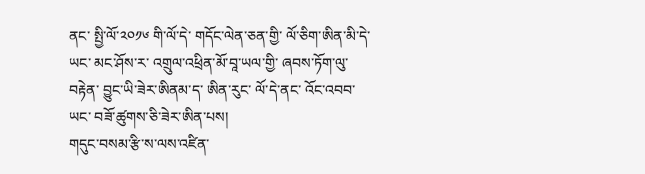ནང་ སྤྱི་ལོ་༢༠༡༦ གི་ལོ་དེ་ གདོང་ལེན་ཅན་གྱི་ ལོ་ཅིག་ཨིན་མི་དེ་ཡང་ མང་ཤོས་ར་ འགྲུལ་འཕྲིན་མོ་བཱ་ཡལ་གྱི་ ཞབས་ཏོག་ལུ་བརྟེན་ བྱུང་ཡི་ཟེར་ཨིནམ་ད་ ཨིན་རུང་ ལོ་དེ་ནང་ འོང་འབབ་ཡང་ བཟོ་ཚུགས་ཅི་ཟེར་ཨིན་པས།
གདུང་བསམ་རྩི་ས་ལས་འཛིན་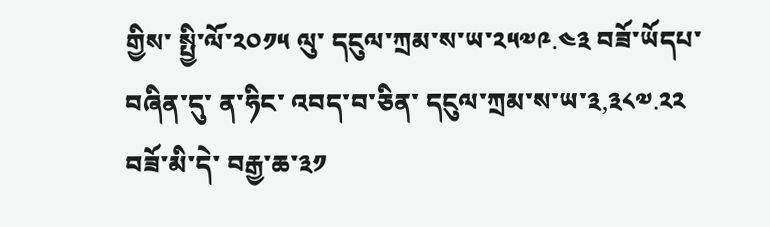གྱིས་ སྤྱི་ལོ་༢༠༡༥ ལུ་ དངུལ་ཀྲམ་ས་ཡ་༢༥༧༩.༤༣ བཟོ་ཡོདཔ་བཞིན་དུ་ ན་ཧིང་ འབད་བ་ཅིན་ དངུལ་ཀྲམ་ས་ཡ་༣,༣༨༧.༢༢ བཟོ་མི་དེ་ བརྒྱ་ཆ་༣༡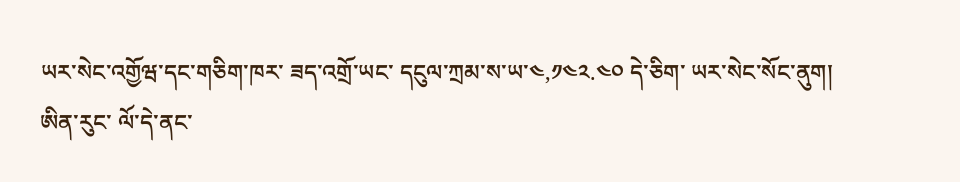ཡར་སེང་འགྱོཝ་དང་གཅིག་ཁར་ ཟད་འགྲོ་ཡང་ དངུལ་ཀྲམ་ས་ཡ་༤,༡༤༢.༤༠ དེ་ཅིག་ ཡར་སེང་སོང་ནུག།
ཨིན་རུང་ ལོ་དེ་ནང་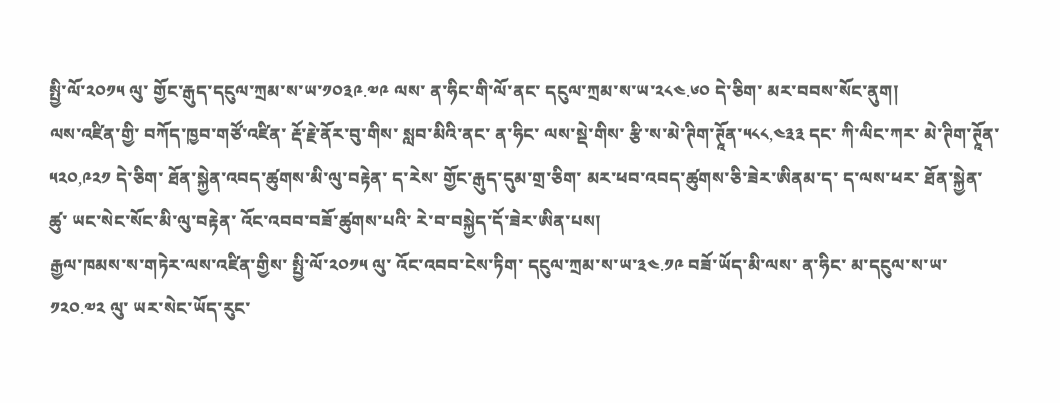སྤྱི་ལོ་༢༠༡༥ ལུ་ གྱོང་རྒུད་དངུལ་ཀྲམ་ས་ཡ་༡༠༣༩.༧༩ ལས་ ན་ཧིང་གི་ལོ་ནང་ དངུལ་ཀྲམ་ས་ཡ་༢༨༤.༦༠ དེ་ཅིག་ མར་བབས་སོང་ནུག།
ལས་འཛིན་གྱི་ བཀོད་ཁྱབ་གཙོ་འཛིན་ རྡོ་རྗེ་ནོར་བུ་གིས་ སླབ་མིའི་ནང་ ན་ཧིང་ ལས་སྡེ་གིས་ རྩི་ས་མེ་ཊིག་ཊཱོན་༥༨༨,༤༣༣ དང་ ཀི་ལིང་ཀར་ མེ་ཊིག་ཊཱོན་༥༢༠,༩༢༡ དེ་ཅིག་ ཐོན་སྐྱེན་འབད་ཚུགས་མི་ལུ་བརྟེན་ ད་རེས་ གྱོང་རྒུད་དུམ་གྲ་ཅིག་ མར་ཕབ་འབད་ཚུགས་ཅི་ཟེར་ཨིནམ་ད་ ད་ལས་ཕར་ ཐོན་སྐྱེན་ཚུ་ ཡང་སེང་སོང་མི་ལུ་བརྟེན་ འོང་འབབ་བཟོ་ཚུགས་པའི་ རེ་བ་བསྐྱེད་དོ་ཟེར་ཨིན་པས།
རྒྱལ་ཁམས་ས་གཏེར་ལས་འཛིན་གྱིས་ སྤྱི་ལོ་༢༠༡༥ ལུ་ འོང་འབབ་ངེས་ཏིག་ དངུལ་ཀྲམ་ས་ཡ་༣༤.༡༩ བཟོ་ཡོད་མི་ལས་ ན་ཧིང་ མ་དངུལ་ས་ཡ་༡༢༠.༧༢ ལུ་ ཡར་སེང་ཡོད་རུང་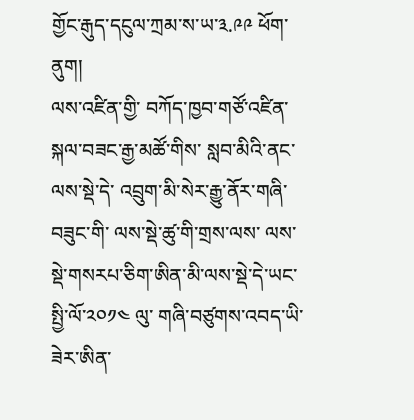གྱོང་རྒུད་དངུལ་ཀྲམ་ས་ཡ་༣.༩༩ ཕོག་ནུག།
ལས་འཛིན་གྱི་ བཀོད་ཁྱབ་གཙོ་འཛིན་ སྐལ་བཟང་རྒྱ་མཚོ་གིས་ སླབ་མིའི་ནང་ ལས་སྡེ་དེ་ འབྲུག་མི་སེར་རྒྱུ་ནོར་གཞི་བཟུང་གི་ ལས་སྡེ་ཚུ་གི་གྲས་ལས་ ལས་སྡེ་གསརཔ་ཅིག་ཨིན་མི་ལས་སྡེ་དེ་ཡང་ སྤྱི་ལོ་༢༠༡༤ ལུ་ གཞི་བཙུགས་འབད་ཡི་ཟེར་ཨིན་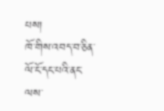པས།
ཁོ་གིས་འབད་བ་ཅིན་ ལོ་ངོ་དང་པའི་ནང་ ལས་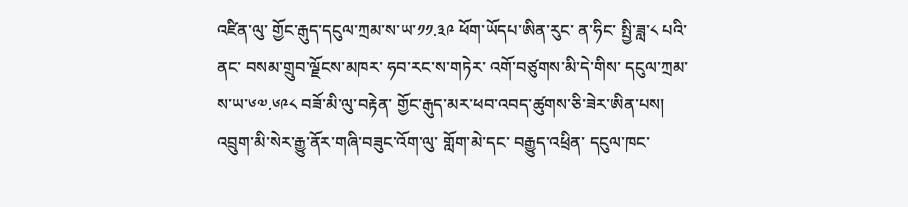འཛིན་ལུ་ གྱོང་རྒུད་དངུལ་ཀྲམ་ས་ཡ་༡༡.༣༩ ཕོག་ཡོདཔ་ཨིན་རུང་ ན་ཧིང་ སྤྱི་ཟླ་༨ པའི་ནང་ བསམ་གྲུབ་ལྗོངས་མཁར་ ཧབ་རང་ས་གཏེར་ འགོ་བཙུགས་མི་དེ་གིས་ དངུལ་ཀྲམ་ས་ཡ་༦༧.༦༩༨ བཟོ་མི་ལུ་བརྟེན་ གྱོང་རྒུད་མར་ཕབ་འབད་ཚུགས་ཅི་ཟེར་ཨིན་པས།
འབྲུག་མི་སེར་རྒྱུ་ནོར་གཞི་བཟུང་འོག་ལུ་ གློག་མེ་དང་ བརྒྱུད་འཕྲིན་ དངུལ་ཁང་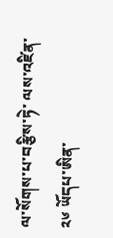ལ་སོགས་པ་བརྩིས་ཏེ་ ལས་འཛིན་༢༦ ཡོདཔ་ཨིན་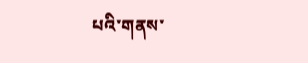པའི་གནས་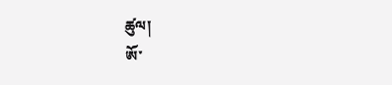ཚུལ།
ཨོ་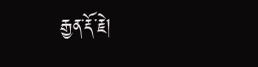རྒྱན་རྡོ་རྗེ།